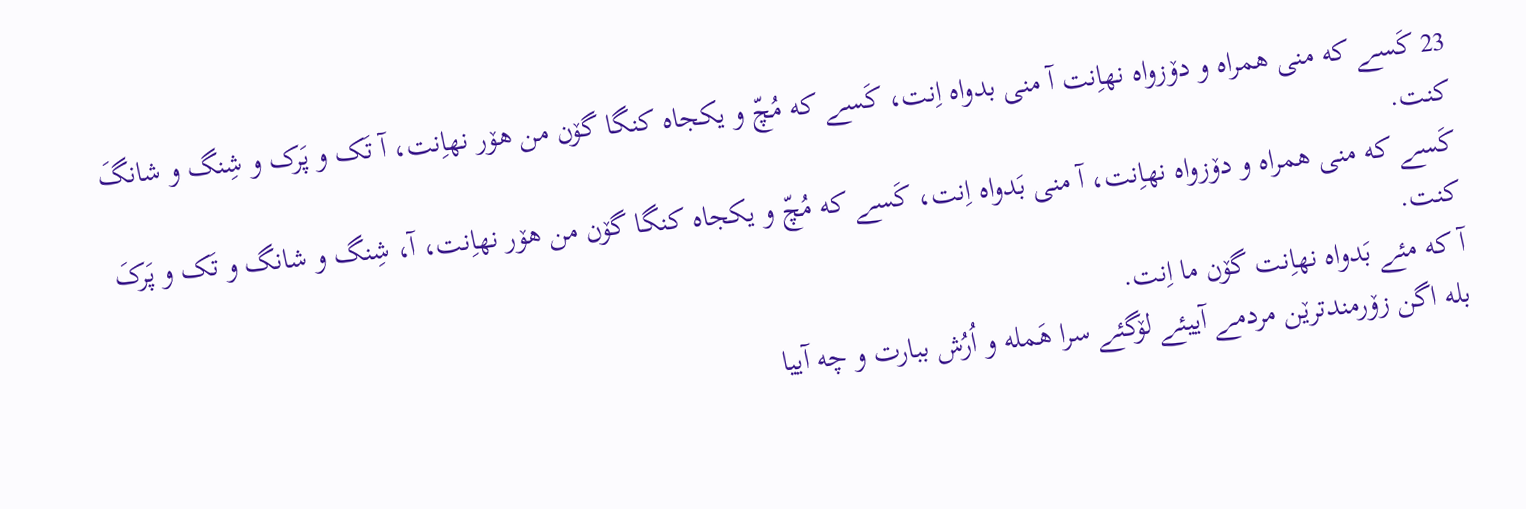23 کَسے که منی همراه و دۆزواه نهاِنت آ منی بدواه اِنت، کَسے که مُچّ و یکجاه کنگا گۆن من هۆر نهاِنت، آ تَک و پَرک و شِنگ و شانگَ کنت.
کَسے که منی همراه و دۆزواه نهاِنت، آ منی بَدواه اِنت، کَسے که مُچّ و یکجاه کنگا گۆن من هۆر نهاِنت، آ، شِنگ و شانگ و تَک و پَرکَ کنت.
آ که مئے بَدواه نهاِنت گۆن ما اِنت.
بله اگن زۆرمندترێن مردمے آییئے لۆگئے سرا هَمله و اُرُش ببارت و چه آییا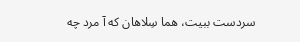سردست ببیت، هما سِلاهان که آ مرد چه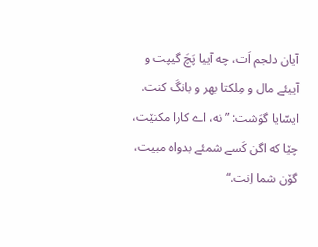آیان دلجم اَت، چه آییا پَچَ گیپت و آییئے مال و مِلکتا بهر و بانگَ کنت.
ایسّایا گوَشت: ”نه، اے کارا مکنێت، چێا که اگن کَسے شمئے بدواه مبیت، گۆن شما اِنت.“